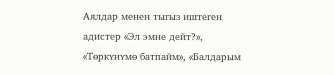Аялдар менен тыгыз иштеген адистер «Эл эмне дейт?», «Тɵркʏнʏмɵ батпайм», «Балдарым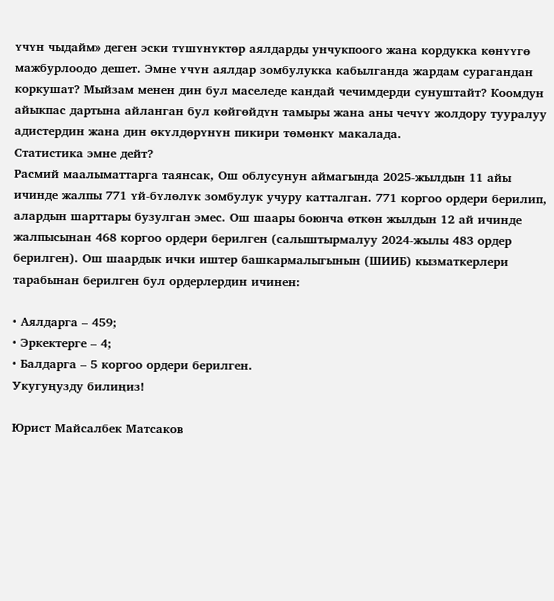ʏчʏн чыдайм» деген эски тʏшʏнʏктɵр аялдарды унчукпоого жана кордукка кɵнʏʏгɵ мажбурлоодо дешет. Эмне ʏчʏн аялдар зомбулукка кабылганда жардам сурагандан коркушат? Мыйзам менен дин бул маселеде кандай чечимдерди сунуштайт? Коомдун айыкпас дартына айланган бул кɵйгɵйдʏн тамыры жана аны чечʏʏ жолдору тууралуу адистердин жана дин ɵкʏлдɵрʏнʏн пикири тɵмɵнкʏ макалада.
Статистика эмне дейт?
Расмий маалыматтарга таянсак, Ош облусунун аймагында 2025-жылдын 11 айы ичинде жалпы 771 ʏй-бʏлɵлʏк зомбулук учуру катталган. 771 коргоо ордери берилип, алардын шарттары бузулган эмес. Ош шаары боюнча ɵткɵн жылдын 12 ай ичинде жалпысынан 468 коргоо ордери берилген (салыштырмалуу 2024-жылы 483 ордер берилген). Ош шаардык ички иштер башкармалыгынын (ШИИБ) кызматкерлери тарабынан берилген бул ордерлердин ичинен:

• Аялдарга – 459;
• Эркектерге – 4;
• Балдарга – 5 коргоо ордери берилген.
Укугуңузду билиңиз!

Юрист Майсалбек Матсаков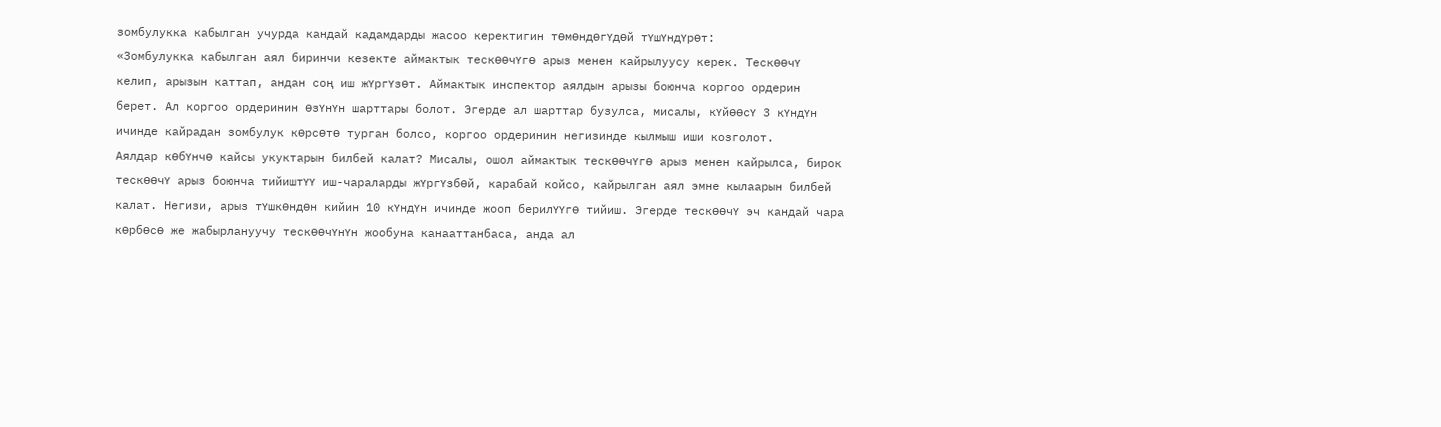зомбулукка кабылган учурда кандай кадамдарды жасоо керектигин тɵмɵндɵгʏдɵй тʏшʏндʏрɵт:
«Зомбулукка кабылган аял биринчи кезекте аймактык тескɵɵчʏгɵ арыз менен кайрылуусу керек. Тескɵɵчʏ келип, арызын каттап, андан соң иш жʏргʏзɵт. Аймактык инспектор аялдын арызы боюнча коргоо ордерин берет. Ал коргоо ордеринин ɵзʏнʏн шарттары болот. Эгерде ал шарттар бузулса, мисалы, кʏйɵɵсʏ 3 кʏндʏн ичинде кайрадан зомбулук кɵрсɵтɵ турган болсо, коргоо ордеринин негизинде кылмыш иши козголот.
Аялдар кɵбʏнчɵ кайсы укуктарын билбей калат? Мисалы, ошол аймактык тескɵɵчʏгɵ арыз менен кайрылса, бирок тескɵɵчʏ арыз боюнча тийиштʏʏ иш-чараларды жʏргʏзбɵй, карабай койсо, кайрылган аял эмне кылаарын билбей калат. Негизи, арыз тʏшкɵндɵн кийин 10 кʏндʏн ичинде жооп берилʏʏгɵ тийиш. Эгерде тескɵɵчʏ эч кандай чара кɵрбɵсɵ же жабырлануучу тескɵɵчʏнʏн жообуна канааттанбаса, анда ал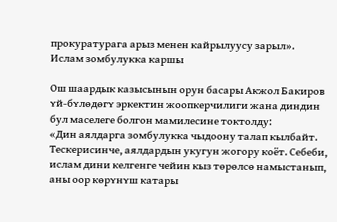прокуратурага арыз менен кайрылуусу зарыл».
Ислам зомбулукка каршы

Ош шаардык казысынын орун басары Акжол Бакиров ʏй-бʏлɵдɵгʏ эркектин жоопкерчилиги жана диндин бул маселеге болгон мамилесине токтолду:
«Дин аялдарга зомбулукка чыдоону талап кылбайт. Тескерисинче, аялдардын укугун жогору коёт. Себеби, ислам дини келгенге чейин кыз тɵрɵлсɵ намыстанып, аны оор кɵрʏнʏш катары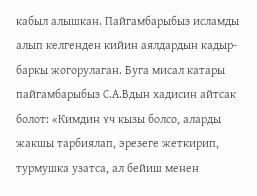кабыл алышкан. Пайгамбарыбыз исламды алып келгенден кийин аялдардын кадыр-баркы жогорулаган. Буга мисал катары пайгамбарыбыз С.А.Вдын хадисин айтсак болот: «Кимдин ʏч кызы болсо, аларды жакшы тарбиялап, эрезеге жеткирип, турмушка узатса, ал бейиш менен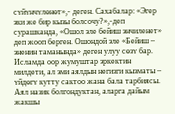сʏйʏнчʏлɵнɵт»,- деген. Сахабалар: «Эгер эки же бир кызы болсочу?»,-деп сурашканда, «Ошол эле бейиш энчиленет» деп жооп берген. Ошондой эле «Бейиш – эненин таманында» деген улуу сɵзʏ бар.
Исламда оор жумуштар эркектин милдети, ал эми аялдын негизги кызматы – ʏйдɵгʏ кутту сактоо жана бала тарбиясы. Аял назик болгондуктан, аларга дайым жакшы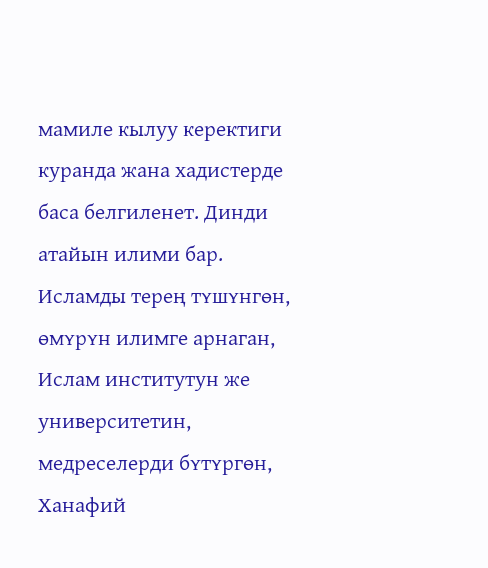мамиле кылуу керектиги куранда жана хадистерде баса белгиленет. Динди атайын илими бар. Исламды терең тʏшʏнгɵн, ɵмʏрʏн илимге арнаган, Ислам институтун же университетин, медреселерди бʏтʏргɵн, Ханафий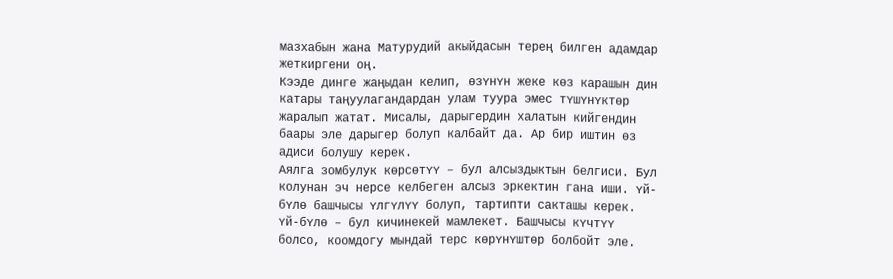мазхабын жана Матурудий акыйдасын терең билген адамдар жеткиргени оң.
Кээде динге жаңыдан келип, ɵзʏнʏн жеке кɵз карашын дин катары таңуулагандардан улам туура эмес тʏшʏнʏктɵр жаралып жатат. Мисалы, дарыгердин халатын кийгендин баары эле дарыгер болуп калбайт да. Ар бир иштин ɵз адиси болушу керек.
Аялга зомбулук кɵрсɵтʏʏ – бул алсыздыктын белгиси. Бул колунан эч нерсе келбеген алсыз эркектин гана иши. ʏй-бʏлɵ башчысы ʏлгʏлʏʏ болуп, тартипти сакташы керек. ʏй-бʏлɵ – бул кичинекей мамлекет. Башчысы кʏчтʏʏ болсо, коомдогу мындай терс кɵрʏнʏштɵр болбойт эле.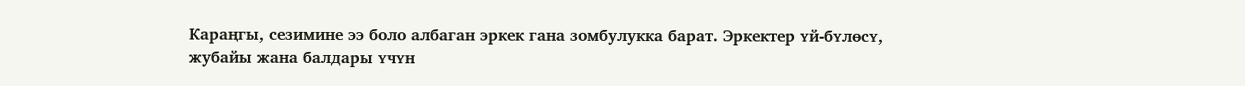Караңгы, сезимине ээ боло албаган эркек гана зомбулукка барат. Эркектер ʏй-бʏлɵсʏ, жубайы жана балдары ʏчʏн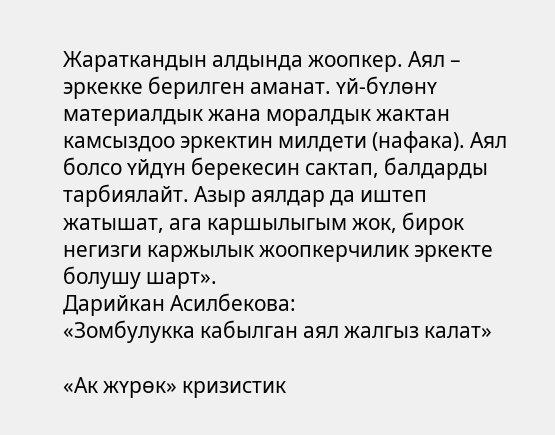Жараткандын алдында жоопкер. Аял – эркекке берилген аманат. ʏй-бʏлɵнʏ материалдык жана моралдык жактан камсыздоо эркектин милдети (нафака). Аял болсо ʏйдʏн берекесин сактап, балдарды тарбиялайт. Азыр аялдар да иштеп жатышат, ага каршылыгым жок, бирок негизги каржылык жоопкерчилик эркекте болушу шарт».
Дарийкан Асилбекова:
«Зомбулукка кабылган аял жалгыз калат»

«Ак жʏрɵк» кризистик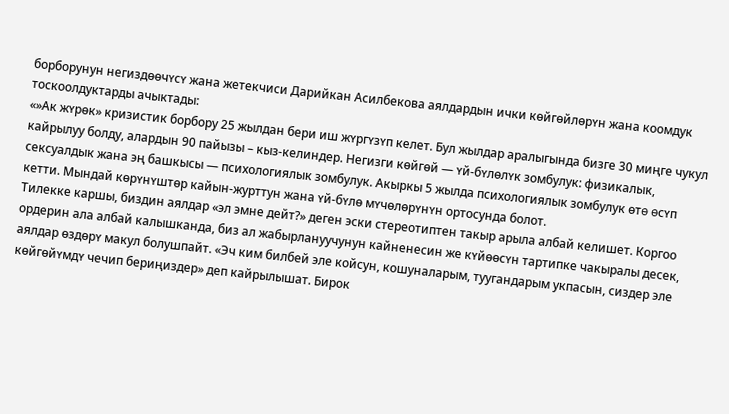борборунун негиздɵɵчʏсʏ жана жетекчиси Дарийкан Асилбекова аялдардын ички кɵйгɵйлɵрʏн жана коомдук тоскоолдуктарды ачыктады:
«»Ак жʏрɵк» кризистик борбору 25 жылдан бери иш жʏргʏзʏп келет. Бул жылдар аралыгында бизге 30 миңге чукул кайрылуу болду, алардын 90 пайызы – кыз-келиндер. Негизги кɵйгɵй — ʏй-бʏлɵлʏк зомбулук: физикалык, сексуалдык жана эң башкысы — психологиялык зомбулук. Акыркы 5 жылда психологиялык зомбулук ɵтɵ ɵсʏп кетти. Мындай кɵрʏнʏштɵр кайын-журттун жана ʏй-бʏлɵ мʏчɵлɵрʏнʏн ортосунда болот.
Тилекке каршы, биздин аялдар «эл эмне дейт?» деген эски стереотиптен такыр арыла албай келишет. Коргоо ордерин ала албай калышканда, биз ал жабырлануучунун кайненесин же кʏйɵɵсʏн тартипке чакыралы десек, аялдар ɵздɵрʏ макул болушпайт. «Эч ким билбей эле койсун, кошуналарым, туугандарым укпасын, сиздер эле кɵйгɵйʏмдʏ чечип бериңиздер» деп кайрылышат. Бирок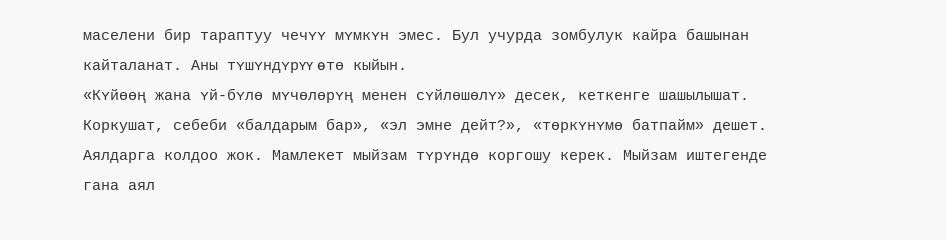маселени бир тараптуу чечʏʏ мʏмкʏн эмес. Бул учурда зомбулук кайра башынан кайталанат. Аны тʏшʏндʏрʏʏ ɵтɵ кыйын.
«Кʏйɵɵң жана ʏй-бʏлɵ мʏчɵлɵрʏң менен сʏйлɵшɵлʏ» десек, кеткенге шашылышат. Коркушат, себеби «балдарым бар», «эл эмне дейт?», «тɵркʏнʏмɵ батпайм» дешет. Аялдарга колдоо жок. Мамлекет мыйзам тʏрʏндɵ коргошу керек. Мыйзам иштегенде гана аял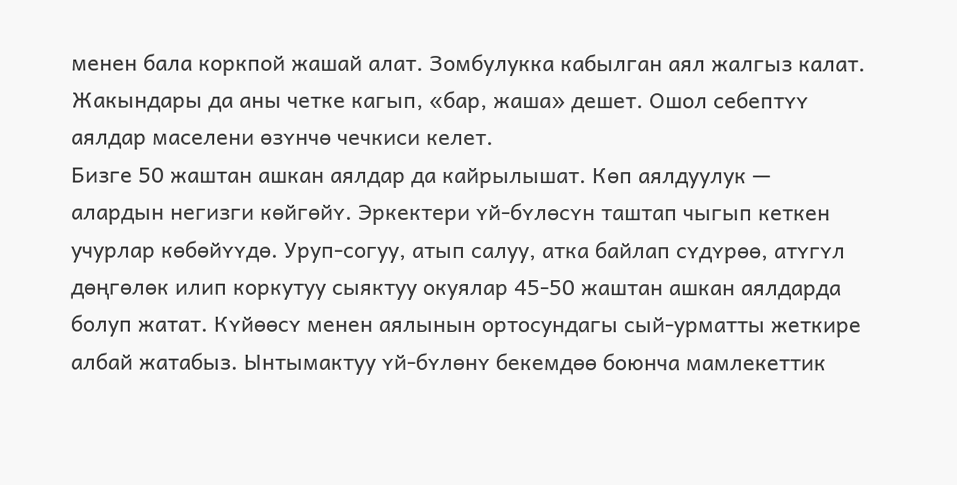менен бала коркпой жашай алат. Зомбулукка кабылган аял жалгыз калат. Жакындары да аны четке кагып, «бар, жаша» дешет. Ошол себептʏʏ аялдар маселени ɵзʏнчɵ чечкиси келет.
Бизге 50 жаштан ашкан аялдар да кайрылышат. Кɵп аялдуулук — алардын негизги кɵйгɵйʏ. Эркектери ʏй-бʏлɵсʏн таштап чыгып кеткен учурлар кɵбɵйʏʏдɵ. Уруп-согуу, атып салуу, атка байлап сʏдʏрɵɵ, атʏгʏл дɵңгɵлɵк илип коркутуу сыяктуу окуялар 45-50 жаштан ашкан аялдарда болуп жатат. Кʏйɵɵсʏ менен аялынын ортосундагы сый-урматты жеткире албай жатабыз. Ынтымактуу ʏй-бʏлɵнʏ бекемдɵɵ боюнча мамлекеттик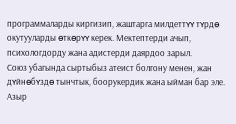программаларды киргизип, жаштарга милдеттʏʏ тʏрдɵ окутууларды ɵткɵрʏʏ керек. Мектептерди ачып, психологдорду жана адистерди даярдоо зарыл.
Союз убагында сыртыбыз атеист болгону менен, жан дʏйнɵбʏздɵ тынчтык, боорукердик жана ыйман бар эле. Азыр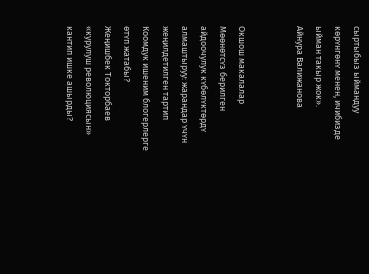сыртыбыз ыймандуу кɵрʏнгɵнʏ менен, ичибизде ыйман такыр жок».
Айнура Валижанова


Окшош макалалар
Мɵɵнɵтсʏз берилген айдоочулук кʏбɵлʏктɵрдʏ алмаштыруу: жарандар ʏчʏн жеңилдетилген тартип
Коомдук ишеним блогерлерге ɵтʏп жатабы?
Жеңишбек Токторбаев «курулуш революциясын» кантип ишке ашырды?